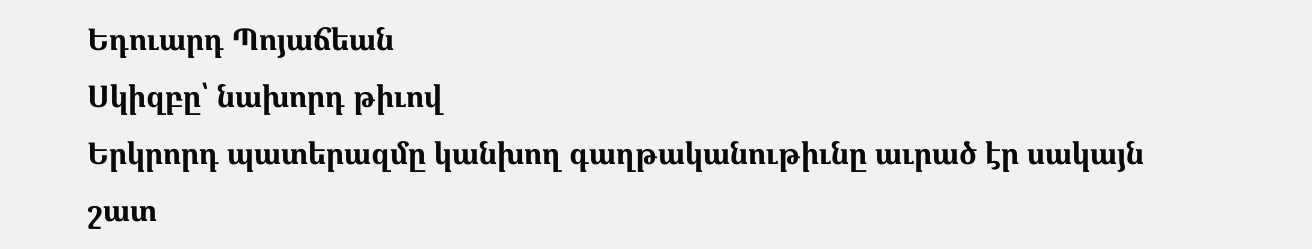Եդուարդ Պոյաճեան
Սկիզբը՝ նախորդ թիւով
Երկրորդ պատերազմը կանխող գաղթականութիւնը աւրած էր սակայն շատ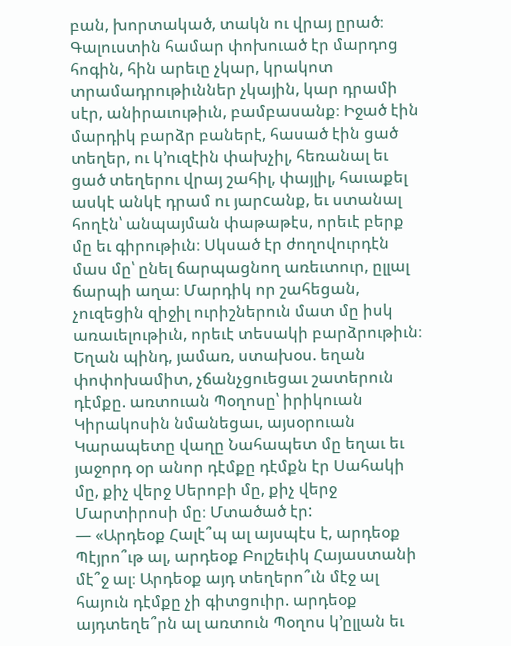բան, խորտակած, տակն ու վրայ ըրած։ Գալուստին համար փոխուած էր մարդոց հոգին, հին արեւը չկար, կրակոտ տրամադրութիւններ չկային, կար դրամի սէր, անիրաւութիւն, բամբասանք։ Իջած էին մարդիկ բարձր բաներէ, հասած էին ցած տեղեր, ու կ՚ուզէին փախչիլ, հեռանալ եւ ցած տեղերու վրայ շահիլ, փայլիլ, հաւաքել ասկէ անկէ դրամ ու յարcանք, եւ ստանալ հողէն՝ անպայման փաթաթէս, որեւէ բերք մը եւ գիրութիւն։ Սկսած էր ժողովուրդէն մաս մը՝ ընել ճարպացնող առեւտուր, ըլլալ ճարպի աղա։ Մարդիկ որ շահեցան, չուզեցին զիջիլ ուրիշներուն մատ մը իսկ առաւելութիւն, որեւէ տեսակի բարձրութիւն։ Եղան պինդ, յամառ, ստախօս. եղան փոփոխամիտ, չճանչցուեցաւ շատերուն դէմքը. առտուան Պօղոսը՝ իրիկուան Կիրակոսին նմանեցաւ, այսօրուան Կարապետը վաղը Նահապետ մը եղաւ եւ յաջորդ օր անոր դէմքը դէմքն էր Սահակի մը, քիչ վերջ Սերոբի մը, քիչ վերջ Մարտիրոսի մը։ Մտածած էր:
— «Արդեօք Հալէ՞պ ալ այսպէս է, արդեօք Պէյրո՞ւթ ալ, արդեօք Բոլշեւիկ Հայաստանի մէ՞ջ ալ։ Արդեօք այդ տեղերո՞ւն մէջ ալ հայուն դէմքը չի գիտցուիր. արդեօք այդտեղե՞րն ալ առտուն Պօղոս կ՚ըլլան եւ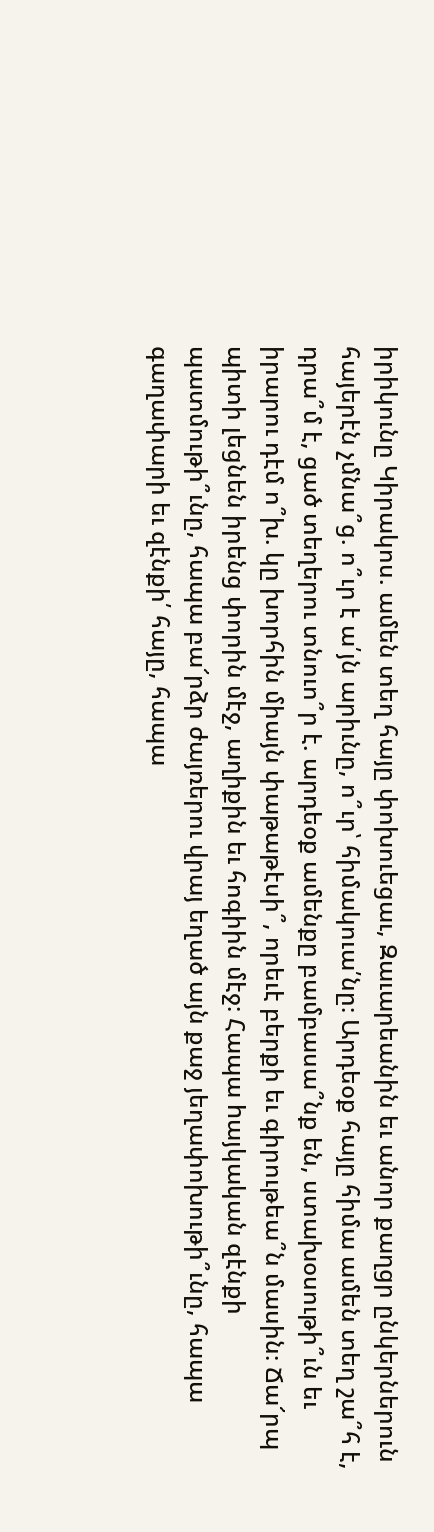իրիկունը Կիրակոս. ամեն տեղ հայը փոխուեցաւ, Զաւարեանին եւ անոր քաղցր ընկերներուն հայերէն չմնա՞ց. ո՞ւր է ա՛յն արիւնը, ո՞ւր՝ հիմակուա՛նը։ Արդեօք հայը հիմա ամեն տեղ շա՞հ է, դրա՞մ է, ցած տեղերու տնուո՞ր է. արդեօք ամենքը բամբասա՞նք են, ստախօսութի՞ւն եւ իրարու դէմ ո՞խ. կը խորհին միայն փաթաթէսի՞, որեւէ բերքի եւ գիրութեա՞ն մասին։ Ճա՜րպ պիտի լեցնեն իրենց փորին մէջ, աղիքին եւ հոգիին մէջ։ Հապա hայկական զէնքի պատմութի՞ւնը, հապա բա՜րձր ժայռերու վրայ եղած այն քաջ յեղափոխութի՞ւնը, հապա գաղափարի եւ զէնքի՛ հայը, հապա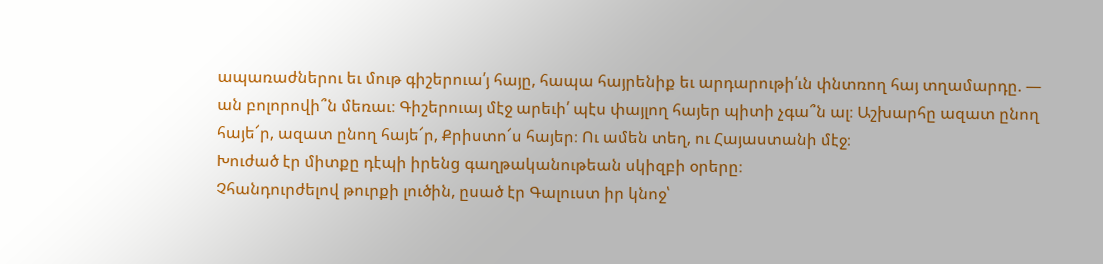ապառաժներու եւ մութ գիշերուա՛յ հայը, հապա հայրենիք եւ արդարութի՛ւն փնտռող հայ տղամարդը. — ան բոլորովի՞ն մեռաւ։ Գիշերուայ մէջ արեւի՛ պէս փայլող հայեր պիտի չգա՞ն ալ։ Աշխարհը ազատ ընող հայե՜ր, ազատ ընող հայե՜ր, Քրիստո՜ս հայեր։ Ու ամեն տեղ, ու Հայաստանի մէջ։
Խուժած էր միտքը դէպի իրենց գաղթականութեան սկիզբի օրերը։
Չհանդուրժելով թուրքի լուծին, ըսած էր Գալուստ իր կնոջ՝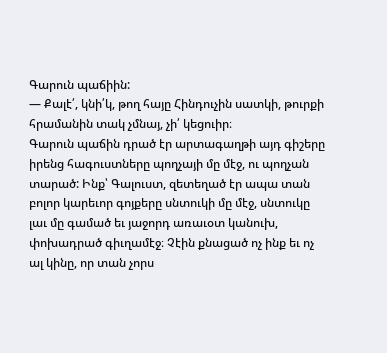Գարուն պաճիին:
— Քալէ՛, կնի՛կ, թող հայը Հինդուչին սատկի, թուրքի հրամանին տակ չմնայ, չի՛ կեցուիր։
Գարուն պաճին դրած էր արտագաղթի այդ գիշերը իրենց հագուստները պողչայի մը մէջ, ու պողչան տարած: Ինք՝ Գալուստ, զետեղած էր ապա տան բոլոր կարեւոր գոյքերը սնտուկի մը մէջ, սնտուկը լաւ մը գամած եւ յաջորդ առաւօտ կանուխ, փոխադրած գիւղամէջ։ Չէին քնացած ոչ ինք եւ ոչ ալ կինը, որ տան չորս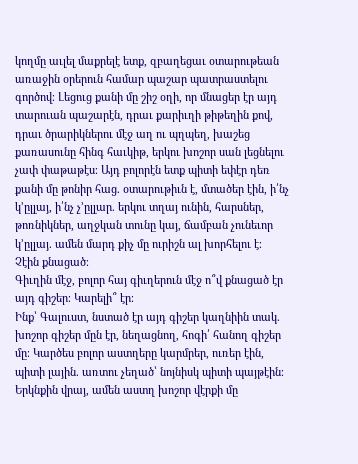կողմը աւլել մաքրելէ ետք, զբաղեցաւ օտարութեան առաջին օրերուն համար պաշար պատրաստելու գործով։ Լեցուց քանի մը շիշ օղի, որ մնացեր էր այդ տարուան պաշարէն, դրաւ քարիւղի թիթեղին քով, դրաւ ծրարիկներու մէջ աղ ու պղպեղ, խաշեց քառասունը հինգ հաւկիթ, երկու խոշոր սան լեցնելու չափ փաթաթէս։ Այդ բոլորէն ետք պիտի եփէր դեռ քանի մը թոնիր հաց. օտարութիւն է, մտածեր էին, ի՛նչ կ՚ըլլայ, ի՛նչ չ՚ըլլար. երկու տղայ ունին, հարսներ, թոռնիկներ, աղջկան տունը կայ, ճամբան չունեւոր կ՚ըլլայ. ամեն մարդ քիչ մը ուրիշն ալ խորհելու է։
Չէին քնացած։
Գիւղին մէջ, բոլոր հայ գիւղերուն մէջ ո՞վ քնացած էր այդ գիշեր։ Կարելի՞ էր։
Ինք՝ Գալուստ, նստած էր այդ գիշեր կաղնիին տակ. խոշոր գիշեր մըն էր, նեղացնող, հոգի՛ հանող գիշեր մը։ Կարծես բոլոր աստղերը կարմրեր, ուռեր էին, պիտի լային. առտու չեղած՝ նոյնիսկ պիտի պայթէին։ Երկնքին վրայ, ամեն աստղ խոշոր վէրքի մը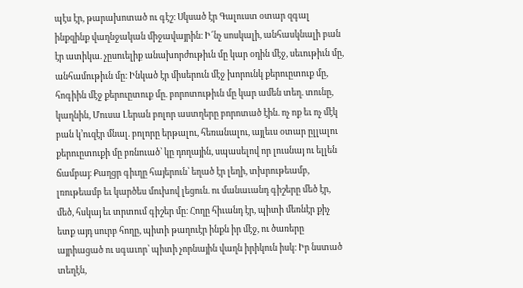պէս էր, թարախոտած ու գէշ։ Սկսած էր Գալուստ օտար զգալ ինքզինք վաղնջական միջավայրին։ Ի՜նչ սոսկալի, անհասկնալի բան էր ատիկա. չըսուելիք անախորժութիւն մը կար օդին մէջ, սեւութիւն մը, անհամութիւն մը։ Ինկած էր միսերուն մէջ խորունկ քերուըտուք մը, հոգիին մէջ քերուըտուք մը. բորոտութիւն մը կար ամեն տեղ. տունը, կաղնին, Մուսա Լերան բոլոր աստղերը բորոտած էին. ոչ ոք եւ ոչ մէկ բան կ՚ուզէր մնալ. բոլորը երթալու, հեռանալու, այլեւս օտար ըլլալու քերուըտուքի մը բռնուած՝ կը դողային, սպասելով որ լուսնայ ու ելլեն ճամբայ։ Քաղցր գիւղը հայերուն՝ եղած էր լեղի, տխրութեամբ, լռութեամբ եւ կարծես մուխով լեցուն. ու մանաւանդ գիշերը մեծ էր, մեծ, հսկայ եւ տրտում գիշեր մը։ Հողը հիւանդ էր, պիտի մեռնէր քիչ ետք այդ սուրբ հողը, պիտի թաղուէր ինքն իր մէջ, ու ծառերը այրիացած ու սգաւոր՝ պիտի չորնային վաղն իրիկուն իսկ։ Իր նստած տեղէն,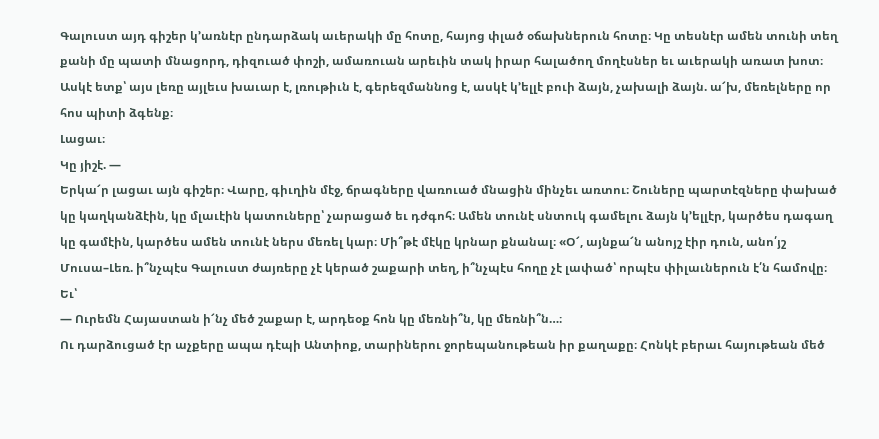Գալուստ այդ գիշեր կ՚առնէր ընդարձակ աւերակի մը հոտը, հայոց փլած օճախներուն հոտը։ Կը տեսնէր ամեն տունի տեղ քանի մը պատի մնացորդ, դիզուած փոշի, ամառուան արեւին տակ իրար հալածող մողէսներ եւ աւերակի առատ խոտ։ Ասկէ ետք՝ այս լեռը այլեւս խաւար է, լռութիւն է, գերեզմաննոց է, ասկէ կ՚ելլէ բուի ձայն, չախալի ձայն. ա՜խ, մեռելները որ հոս պիտի ձգենք։
Լացաւ։
Կը յիշէ. —
Երկա՜ր լացաւ այն գիշեր։ Վարը, գիւղին մէջ, ճրագները վառուած մնացին մինչեւ առտու։ Շուները պարտէզները փախած կը կաղկանձէին, կը մլաւէին կատուները՝ չարացած եւ դժգոհ։ Ամեն տունէ սնտուկ գամելու ձայն կ՚ելլէր, կարծես դագաղ կը գամէին, կարծես ամեն տունէ ներս մեռել կար։ Մի՞թէ մէկը կրնար քնանալ։ «Օ՜, այնքա՜ն անոյշ էիր դուն, անո՛յշ Մուսա–Լեռ. ի՞նչպէս Գալուստ ժայռերը չէ կերած շաքարի տեղ, ի՞նչպէս հողը չէ լափած՝ որպէս փիլաւներուն է՛ն համովը։
Եւ՝
— Ուրեմն Հայաստան ի՜նչ մեծ շաքար է, արդեօք հոն կը մեռնի՞ն, կը մեռնի՞ն…։
Ու դարձուցած էր աչքերը ապա դէպի Անտիոք, տարիներու ջորեպանութեան իր քաղաքը։ Հոնկէ բերաւ հայութեան մեծ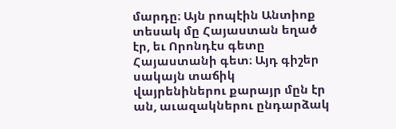մարդը։ Այն րոպէին Անտիոք տեսակ մը Հայաստան եղած էր, եւ Որոնդէս գետը Հայաստանի գետ։ Այդ գիշեր սակայն տաճիկ վայրենիներու քարայր մըն էր ան, աւազակներու ընդարձակ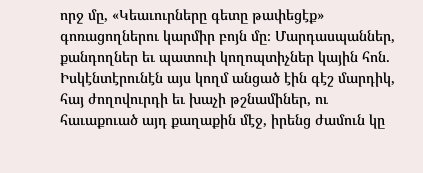որջ մը, «Կեաւուրները գետը թափեցէք» գոռացողներու կարմիր բոյն մը։ Մարդասպաններ, քանդողներ եւ պատուի կողոպտիչներ կային հոն. Իսկէնտէրունէն այս կողմ անցած էին գէշ մարդիկ, հայ ժողովուրդի եւ խաչի թշնամիներ, ու հաւաքուած այդ քաղաքին մէջ, իրենց ժամուն կը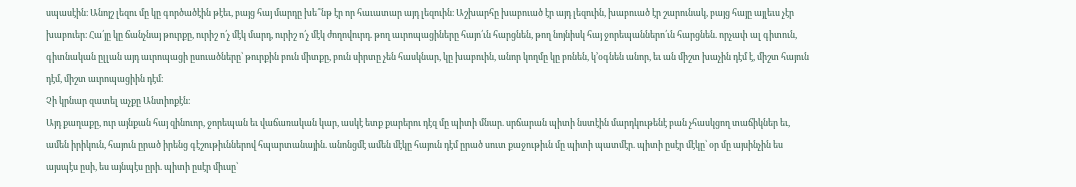սպասէին։ Անոյշ լեզու մը կը գործածէին թէեւ, բայց հայ մարդը խե՞նթ էր որ հաւատար այդ լեզուին։ Աշխարհը խաբուած էր այդ լեզուին, խաբուած էր շարունակ, բայց հայը այլեւս չէր խաբուեր։ Հա՛յը կը ճանչնայ թուրքը, ուրիշ ո՛չ մէկ մարդ, ուրիշ ո՛չ մէկ ժողովուրդ. թող աւրոպացիները հայո՛ւն հարցնեն, թող նոյնիսկ հայ ջորեպաններո՛ւն հարցնեն. որչափ ալ գիտուն, գիտնական ըլլան այդ աւրոպացի ըսուածները՝ թուրքին բուն միտքը, բուն սիրտը չեն հասկնար, կը խաբուին, անոր կողմը կը բռնեն, կ՚օգնեն անոր, եւ ան միշտ խաչին դէմ է, միշտ հայուն դէմ, միշտ աւրոպացիին դէմ։
Չի կրնար զատել աչքը Անտիոքէն։
Այդ քաղաքը, ուր այնքան հայ զինուոր, ջորեպան եւ վաճառական կար, ասկէ ետք քարերու դէզ մը պիտի մնար. սրճարան պիտի նստէին մարդկութենէ բան չհասկցող տաճիկներ եւ, ամեն իրիկուն, հայուն ըրած իրենց գէշութիւններով հպարտանային. անոնցմէ ամեն մէկը հայուն դէմ ըրած սուտ քաջութիւն մը պիտի պատմէր. պիտի ըսէր մէկը՝ օր մը այսինչին ես այսպէս ըսի, ես այնպէս ըրի. պիտի ըսէր միւսը՝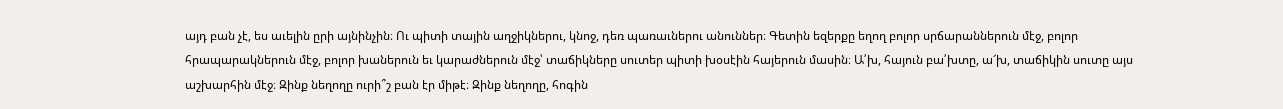այդ բան չէ, ես աւելին ըրի այնինչին։ Ու պիտի տային աղջիկներու, կնոջ, դեռ պառաւներու անուններ։ Գետին եզերքը եղող բոլոր սրճարաններուն մէջ, բոլոր հրապարակներուն մէջ, բոլոր խաներուն եւ կարաժներուն մէջ՝ տաճիկները սուտեր պիտի խօսէին հայերուն մասին։ Ա՛խ, հայուն բա՛խտը, ա՜խ, տաճիկին սուտը այս աշխարհին մէջ։ Զինք նեղողը ուրի՞շ բան էր միթէ։ Զինք նեղողը, հոգին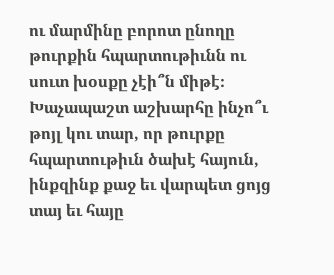ու մարմինը բորոտ ընողը թուրքին հպարտութիւնն ու սուտ խօսքը չէի՞ն միթէ։ Խաչապաշտ աշխարհը ինչո՞ւ թոյլ կու տար, որ թուրքը հպարտութիւն ծախէ հայուն, ինքզինք քաջ եւ վարպետ ցոյց տայ եւ հայը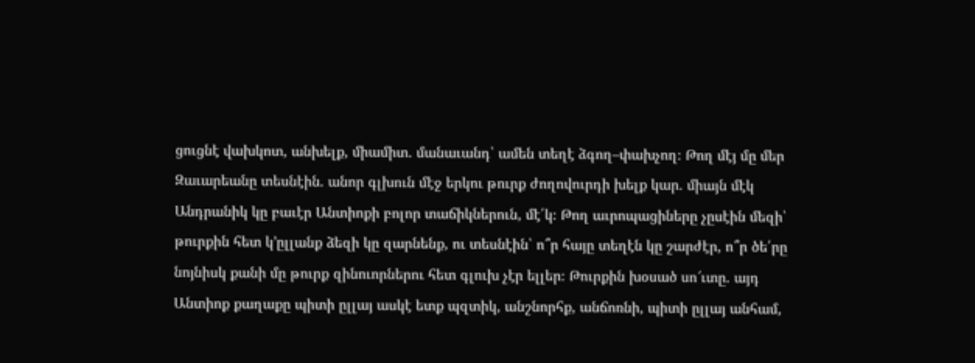ցուցնէ վախկոտ, անխելք, միամիտ. մանաւանդ՝ ամեն տեղէ ձգող–փախչող։ Թող մէյ մը մեր Զաւարեանը տեսնէին. անոր գլխուն մէջ երկու թուրք ժողովուրդի խելք կար. միայն մէկ Անդրանիկ կը բաւէր Անտիոքի բոլոր տաճիկներուն, մէ՛կ։ Թող աւրոպացիները չըսէին մեզի՝ թուրքին հետ կ՚ըլլանք ձեզի կը զարնենք, ու տեսնէին՝ ո՞ր հայը տեղէն կը շարժէր, ո՞ր ծե՛րը նոյնիսկ քանի մը թուրք զինուորներու հետ գլուխ չէր ելլեր։ Թուրքին խօսած սո՜ւտը. այդ Անտիոք քաղաքը պիտի ըլլայ ասկէ ետք պզտիկ, անշնորհք, անճոռնի, պիտի ըլլայ անհամ,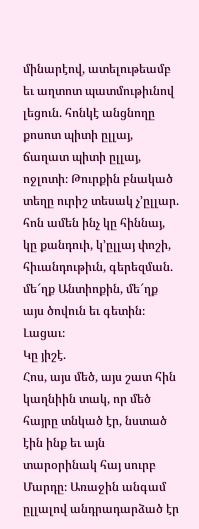մինարէով, ատելութեամբ եւ աղտոտ պատմութիւնով լեցուն. հոնկէ անցնողը քոսոտ պիտի ըլլայ, ճաղատ պիտի ըլլայ, ոջլոտի։ Թուրքին բնակած տեղը ուրիշ տեսակ չ՚ըլլար. հոն ամեն ինչ կը հիննայ, կը քանդուի, կ՚ըլլայ փոշի, հիւանդութիւն, գերեզման. մե՜ղք Անտիոքին, մե՜ղք այս ծովուն եւ գետին։
Լացաւ։
Կը յիշէ.
Հոս, այս մեծ, այս շատ հին կաղնիին տակ, որ մեծ հայրը տնկած էր, նստած էին ինք եւ այն տարօրինակ հայ սուրբ Մարդը։ Առաջին անգամ ըլլալով անդրադարձած էր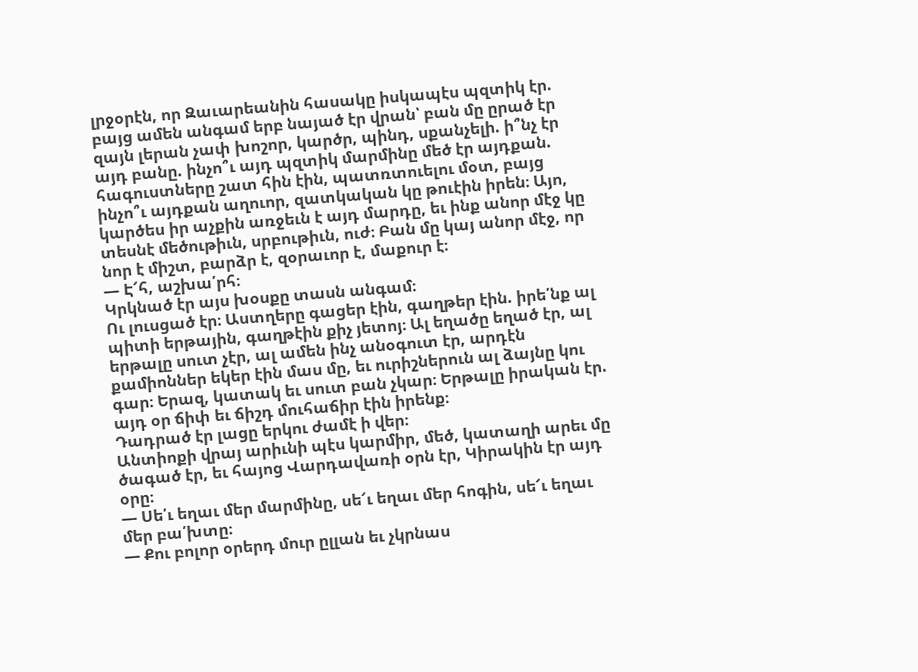լրջօրէն, որ Զաւարեանին հասակը իսկապէս պզտիկ էր. բայց ամեն անգամ երբ նայած էր վրան՝ բան մը ըրած էր զայն լերան չափ խոշոր, կարծր, պինդ, սքանչելի. ի՞նչ էր այդ բանը. ինչո՞ւ այդ պզտիկ մարմինը մեծ էր այդքան. հագուստները շատ հին էին, պատռտուելու մօտ, բայց ինչո՞ւ այդքան աղուոր, զատկական կը թուէին իրեն։ Այո, կարծես իր աչքին առջեւն է այդ մարդը, եւ ինք անոր մէջ կը տեսնէ մեծութիւն, սրբութիւն, ուժ։ Բան մը կայ անոր մէջ, որ նոր է միշտ, բարձր է, զօրաւոր է, մաքուր է։
— Է՜հ, աշխա՛րհ։
Կրկնած էր այս խօսքը տասն անգամ։
Ու լուսցած էր։ Աստղերը գացեր էին, գաղթեր էին. իրե՛նք ալ պիտի երթային, գաղթէին քիչ յետոյ։ Ալ եղածը եղած էր, ալ երթալը սուտ չէր, ալ ամեն ինչ անօգուտ էր, արդէն քամիոններ եկեր էին մաս մը, եւ ուրիշներուն ալ ձայնը կու գար։ Երազ, կատակ եւ սուտ բան չկար։ Երթալը իրական էր. այդ օր ճիփ եւ ճիշդ մուհաճիր էին իրենք։
Դադրած էր լացը երկու ժամէ ի վեր։
Անտիոքի վրայ արիւնի պէս կարմիր, մեծ, կատաղի արեւ մը ծագած էր, եւ հայոց Վարդավառի օրն էր, Կիրակին էր այդ օրը։
— Սե՛ւ եղաւ մեր մարմինը, սե՜ւ եղաւ մեր հոգին, սե՜ւ եղաւ մեր բա՛խտը։
— Քու բոլոր օրերդ մուր ըլլան եւ չկրնաս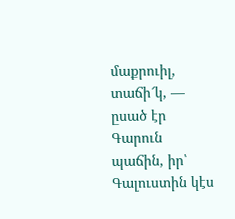մաքրուիլ, տաճի՜կ, — ըսած էր Գարուն պաճին, իր՝ Գալուստին կէս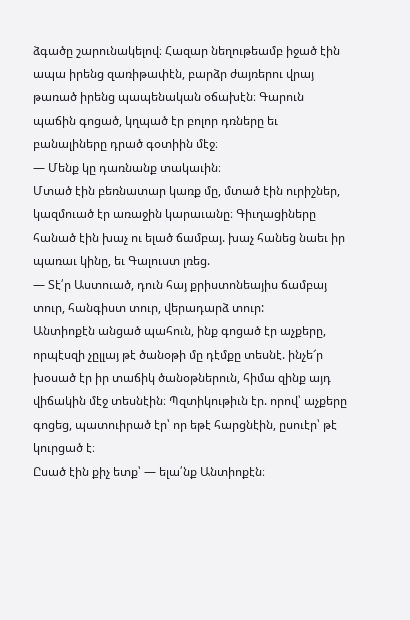ձգածը շարունակելով։ Հազար նեղութեամբ իջած էին ապա իրենց զառիթափէն, բարձր ժայռերու վրայ թառած իրենց պապենական օճախէն։ Գարուն պաճին գոցած, կղպած էր բոլոր դռները եւ բանալիները դրած գօտիին մէջ։
— Մենք կը դառնանք տակաւին։
Մտած էին բեռնատար կառք մը, մտած էին ուրիշներ, կազմուած էր առաջին կարաւանը։ Գիւղացիները հանած էին խաչ ու ելած ճամբայ. խաչ հանեց նաեւ իր պառաւ կինը, եւ Գալուստ լռեց.
— Տէ՛ր Աստուած, դուն հայ քրիստոնեայիս ճամբայ տուր, հանգիստ տուր, վերադարձ տուր:
Անտիոքէն անցած պահուն, ինք գոցած էր աչքերը, որպէսզի չըլլայ թէ ծանօթի մը դէմքը տեսնէ. ինչե՜ր խօսած էր իր տաճիկ ծանօթներուն, հիմա զինք այդ վիճակին մէջ տեսնէին։ Պզտիկութիւն էր. որով՝ աչքերը գոցեց, պատուիրած էր՝ որ եթէ հարցնէին, ըսուէր՝ թէ կուրցած է։
Ըսած էին քիչ ետք՝ — ելա՛նք Անտիոքէն։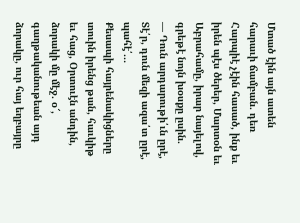Մտած էին այն ատեն հարաւի ճամբան. դեռ Հարպիէ չէին հասած, ինք եւ իրեն պէս ծերեր, Մարտօն եւ Աբրահամը, իրար նայելով, գրեթէ նոյն խօսքը ըսին.
— Դուն արդարութի՛ւն ըրէ, Տէ՛ր, դուն մեզի ազա՛տ ըրէ, պահէ՛…
Քեսապի հայրենակիցները տուին իրենց թան, հաւկիթ եւ հաց, Օրտուէն անդին, ձորակի մը մէջ. օ՜, գաղթականութեան այդ ձորակը, ուր հայ եղբայրը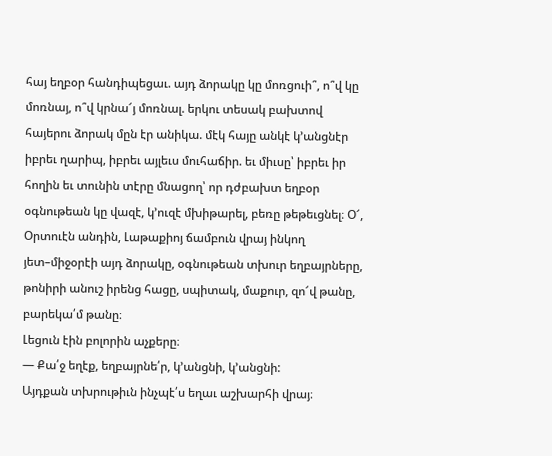հայ եղբօր հանդիպեցաւ. այդ ձորակը կը մոռցուի՞, ո՞վ կը մոռնայ, ո՞վ կրնա՜յ մոռնալ. երկու տեսակ բախտով հայերու ձորակ մըն էր անիկա. մէկ հայը անկէ կ՚անցնէր իբրեւ ղարիպ, իբրեւ այլեւս մուհաճիր. եւ միւսը՝ իբրեւ իր հողին եւ տունին տէրը մնացող՝ որ դժբախտ եղբօր օգնութեան կը վազէ, կ՚ուզէ մխիթարել, բեռը թեթեւցնել։ Օ՜, Օրտուէն անդին, Լաթաքիոյ ճամբուն վրայ ինկող յետ–միջօրէի այդ ձորակը, օգնութեան տխուր եղբայրները, թոնիրի անուշ իրենց հացը, սպիտակ, մաքուր, զո՜վ թանը, բարեկա՛մ թանը։
Լեցուն էին բոլորին աչքերը։
— Քա՛ջ եղէք, եղբայրնե՛ր, կ՚անցնի, կ՚անցնի:
Այդքան տխրութիւն ինչպէ՛ս եղաւ աշխարհի վրայ։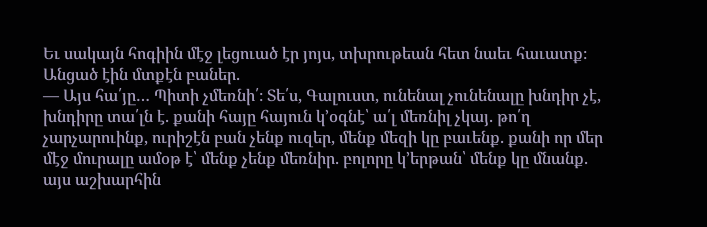Եւ սակայն հոգիին մէջ լեցուած էր յոյս, տխրութեան հետ նաեւ հաւատք։ Անցած էին մտքէն բաներ.
— Այս հա՛յը… Պիտի չմեռնի՛։ Տե՛ս, Գալուստ, ունենալ չունենալը խնդիր չէ, խնդիրը տա՛լն է. քանի հայը հայուն կ՚օգնէ՝ ա՛լ մեռնիլ չկայ. թո՛ղ չարչարուինք, ուրիշէն բան չենք ուզեր, մենք մեզի կը բաւենք. քանի որ մեր մէջ մուրալը ամօթ է՝ մենք չենք մեռնիր. բոլորը կ՚երթան՝ մենք կը մնանք. այս աշխարհին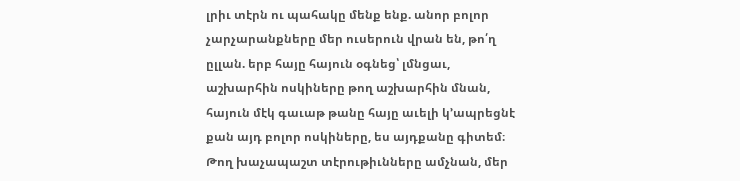լրիւ տէրն ու պահակը մենք ենք. անոր բոլոր չարչարանքները մեր ուսերուն վրան են, թո՛ղ ըլլան. երբ հայը հայուն օգնեց՝ լմնցաւ, աշխարհին ոսկիները թող աշխարհին մնան, հայուն մէկ գաւաթ թանը հայը աւելի կ՚ապրեցնէ քան այդ բոլոր ոսկիները, ես այդքանը գիտեմ։ Թող խաչապաշտ տէրութիւնները ամչնան, մեր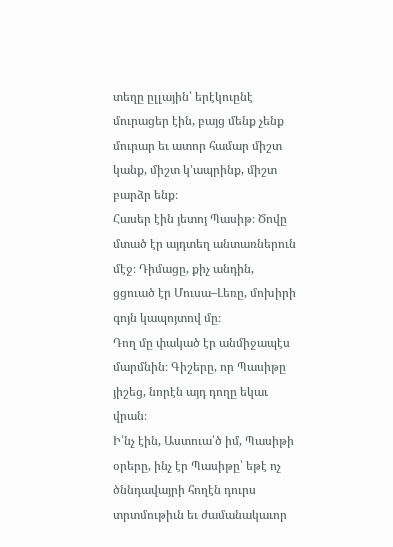տեղը ըլլային՝ երէկուընէ մուրացեր էին, բայց մենք չենք մուրար եւ ատոր համար միշտ կանք, միշտ կ՚ապրինք, միշտ բարձր ենք։
Հասեր էին յետոյ Պասիթ։ Ծովը մտած էր այդտեղ անտառներուն մէջ։ Դիմացը, քիչ անդին, ցցուած էր Մուսա–Լեռը, մոխիրի գոյն կապոյտով մը։
Դող մը փակած էր անմիջապէս մարմնին։ Գիշերը, որ Պասիթը յիշեց, նորէն այդ դողը եկաւ վրան։
Ի՛նչ էին, Աստուա՛ծ իմ, Պասիթի օրերը, ինչ էր Պասիթը՝ եթէ ոչ ծննդավայրի հողէն դուրս տրտմութիւն եւ ժամանակաւոր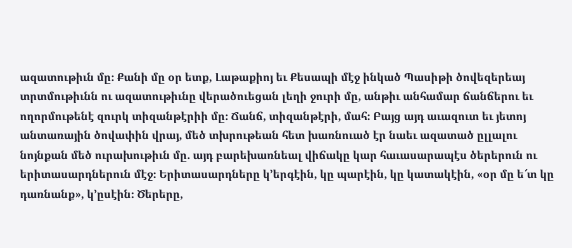ազատութիւն մը։ Քանի մը օր ետք, Լաթաքիոյ եւ Քեսապի մէջ ինկած Պասիթի ծովեզերեայ տրտմութիւնն ու ազատութիւնը վերածուեցան լեղի ջուրի մը, անթիւ անհամար ճանճերու եւ ողորմութենէ զուրկ տիզանթէրիի մը։ Ճանճ, տիզանթէրի, մահ։ Բայց այդ աւազուտ եւ յետոյ անտառային ծովափին վրայ, մեծ տխրութեան հետ խառնուած էր նաեւ ազատած ըլլալու նոյնքան մեծ ուրախութիւն մը. այդ բարեխառնեալ վիճակը կար հաւասարապէս ծերերուն ու երիտասարդներուն մէջ։ Երիտասարդները կ՚երգէին, կը պարէին, կը կատակէին, «օր մը ե՜տ կը դառնանք», կ՚ըսէին։ Ծերերը,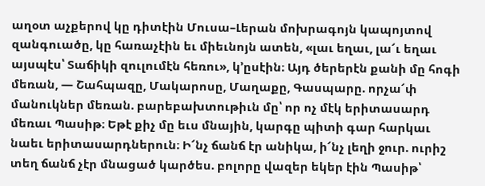աղօտ աչքերով կը դիտէին Մուսա–Լերան մոխրագոյն կապոյտով զանգուածը, կը հառաչէին եւ միեւնոյն ատեն, «լաւ եղաւ, լա՜ւ եղաւ այսպէս՝ Տաճիկի զուլումէն հեռու», կ՚ըսէին։ Այդ ծերերէն քանի մը հոգի մեռան, — Շահպազը, Մակարոսը, Մաղաքը, Գասպարը. որչա՜փ մանուկներ մեռան. բարեբախտութիւն մը՝ որ ոչ մէկ երիտասարդ մեռաւ Պասիթ։ Եթէ քիչ մը եւս մնային, կարգը պիտի գար հարկաւ նաեւ երիտասարդներուն։ Ի՜նչ ճանճ էր անիկա, ի՜նչ լեղի ջուր. ուրիշ տեղ ճանճ չէր մնացած կարծես. բոլորը վազեր եկեր էին Պասիթ՝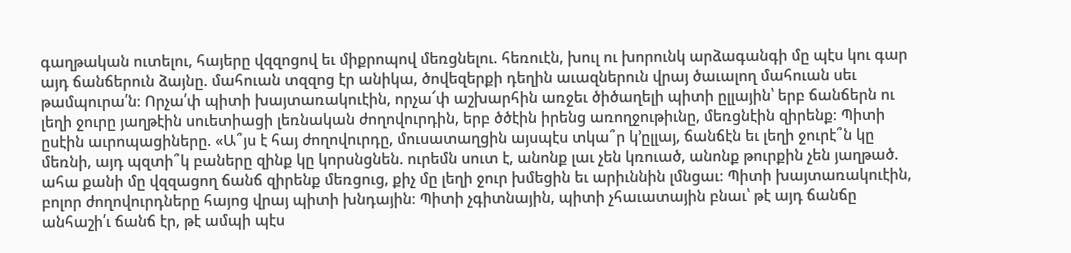գաղթական ուտելու, հայերը վզզոցով եւ միքրոպով մեռցնելու. հեռուէն, խուլ ու խորունկ արձագանգի մը պէս կու գար այդ ճանճերուն ձայնը. մահուան տզզոց էր անիկա, ծովեզերքի դեղին աւազներուն վրայ ծաւալող մահուան սեւ թամպուրա՛ն։ Որչա՛փ պիտի խայտառակուէին, որչա՜փ աշխարհին առջեւ ծիծաղելի պիտի ըլլային՝ երբ ճանճերն ու լեղի ջուրը յաղթէին սուետիացի լեռնական ժողովուրդին, երբ ծծէին իրենց առողջութիւնը, մեռցնէին զիրենք։ Պիտի ըսէին աւրոպացիները. «Ա՞յս է հայ ժողովուրդը, մուսատաղցին այսպէս տկա՞ր կ՚ըլլայ, ճանճէն եւ լեղի ջուրէ՞ն կը մեռնի, այդ պզտի՞կ բաները զինք կը կորսնցնեն. ուրեմն սուտ է, անոնք լաւ չեն կռուած, անոնք թուրքին չեն յաղթած. ահա քանի մը վզզացող ճանճ զիրենք մեռցուց, քիչ մը լեղի ջուր խմեցին եւ արիւննին լմնցաւ։ Պիտի խայտառակուէին, բոլոր ժողովուրդները հայոց վրայ պիտի խնդային։ Պիտի չգիտնային, պիտի չհաւատային բնաւ՝ թէ այդ ճանճը անհաշի՛ւ ճանճ էր, թէ ամպի պէս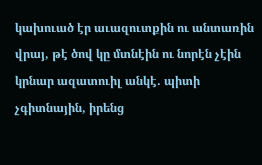կախուած էր աւազուտքին ու անտառին վրայ, թէ ծով կը մտնէին ու նորէն չէին կրնար ազատուիլ անկէ. պիտի չգիտնային, իրենց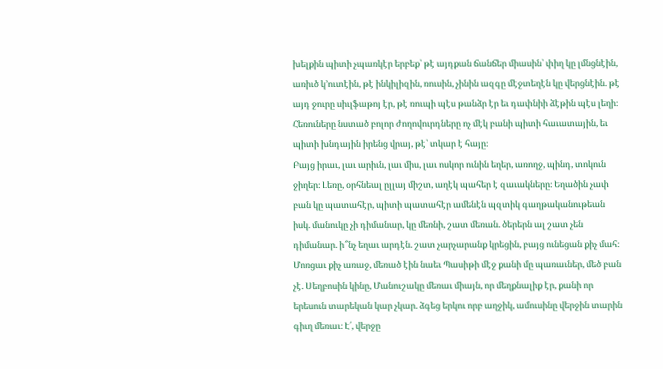խելքին պիտի չպառկէր երբեք՝ թէ այդքան ճանճեր միասին՝ փիղ կը լմնցնէին, առիւծ կ՚ուտէին, թէ ինկիլիզին, ռուսին, չինին ազգը մէջտեղէն կը վերցնէին. թէ այդ ջուրը սիւլֆաթոյ էր, թէ ռուպի պէս թանձր էր եւ դափնիի ձէթին պէս լեղի։ Հեռուները նստած բոլոր ժողովուրդները ոչ մէկ բանի պիտի հաւատային, եւ պիտի խնդային իրենց վրայ, թէ՝ տկար է հայը։
Բայց իրաւ, լաւ արիւն, լաւ միս, լաւ ոսկոր ունին եղեր, առողջ, պինդ, տոկուն ջիղեր։ Լեռը, օրհնեալ ըլլայ միշտ, աղէկ պահեր է զաւակները։ Եղածին չափ բան կը պատահէր, պիտի պատահէր ամենէն պզտիկ գաղթականութեան իսկ. մանուկը չի դիմանար, կը մեռնի, շատ մեռան. ծերերն ալ շատ չեն դիմանար. ի՞նչ եղաւ արդէն. շատ չարչարանք կրեցին, բայց ունեցան քիչ մահ։ Մոռցաւ քիչ առաջ, մեռած էին նաեւ Պասիթի մէջ քանի մը պառաւներ, մեծ բան չէ. Սեղբոսին կինը, Մանուշակը մեռաւ միայն, որ մեղքնալիք էր, քանի որ երեսուն տարեկան կար չկար. ձգեց երկու որբ աղջիկ, ամուսինը վերջին տարին գիւղ մեռաւ։ Է՛, վերջը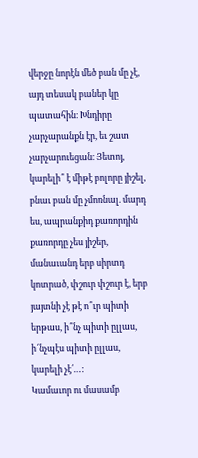վերջը նորէն մեծ բան մը չէ, այդ տեսակ բաներ կը պատահին։ Խնդիրը չարչարանքն էր, եւ շատ չարչարուեցան։ Յետոյ, կարելի՞ է միթէ բոլորը յիշել, բնաւ բան մը չմոռնալ. մարդ ես, ապրանքիդ քառորդին քառորդը չես յիշեր, մանաւանդ երբ սիրտդ կոտրած, փշուր փշուր է, երբ յայտնի չէ թէ ո՞ւր պիտի երթաս, ի՞նչ պիտի ըլլաս, ի՜նչպէս պիտի ըլլաս, կարելի չէ՛…:
Կամաւոր ու մասամբ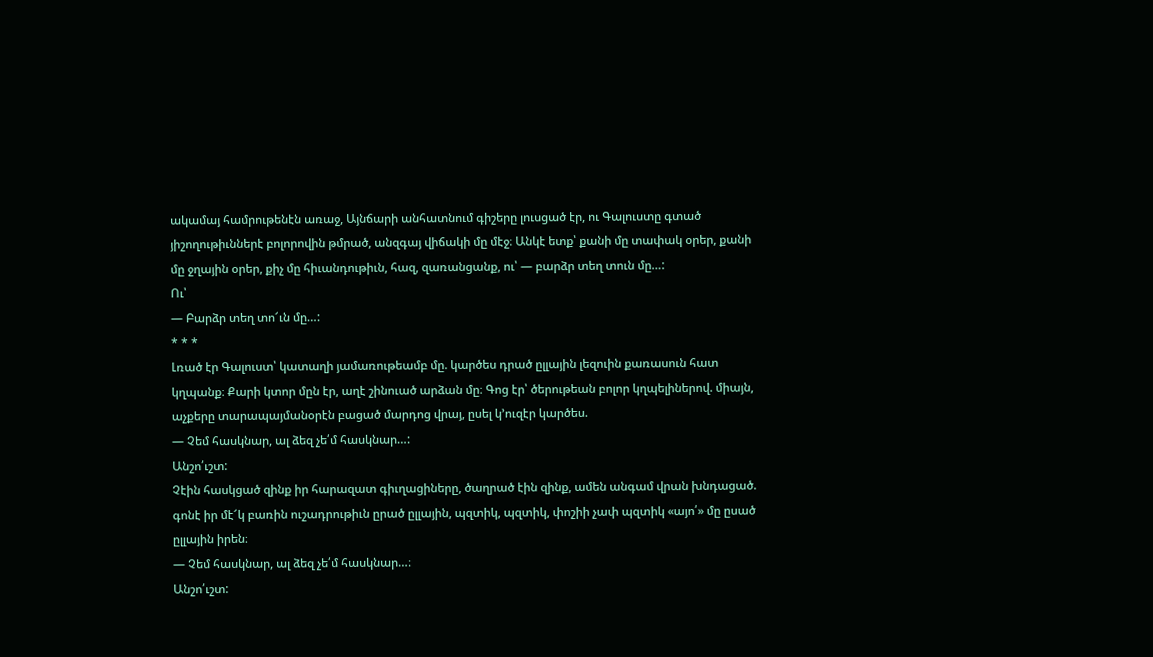ակամայ համրութենէն առաջ, Այնճարի անհատնում գիշերը լուսցած էր, ու Գալուստը գտած յիշողութիւններէ բոլորովին թմրած, անզգայ վիճակի մը մէջ։ Անկէ ետք՝ քանի մը տափակ օրեր, քանի մը ջղային օրեր, քիչ մը հիւանդութիւն, հազ, զառանցանք, ու՝ — բարձր տեղ տուն մը…:
Ու՝
— Բարձր տեղ տո՜ւն մը…:
* * *
Լռած էր Գալուստ՝ կատաղի յամառութեամբ մը. կարծես դրած ըլլային լեզուին քառասուն հատ կղպանք։ Քարի կտոր մըն էր, աղէ շինուած արձան մը։ Գոց էր՝ ծերութեան բոլոր կղպելիներով. միայն, աչքերը տարապայմանօրէն բացած մարդոց վրայ, ըսել կ՚ուզէր կարծես.
— Չեմ հասկնար, ալ ձեզ չե՛մ հասկնար…:
Անշո՛ւշտ:
Չէին հասկցած զինք իր հարազատ գիւղացիները, ծաղրած էին զինք, ամեն անգամ վրան խնդացած. գոնէ իր մէ՜կ բառին ուշադրութիւն ըրած ըլլային, պզտիկ, պզտիկ, փոշիի չափ պզտիկ «այո՛» մը ըսած ըլլային իրեն։
— Չեմ հասկնար, ալ ձեզ չե՛մ հասկնար…։
Անշո՛ւշտ: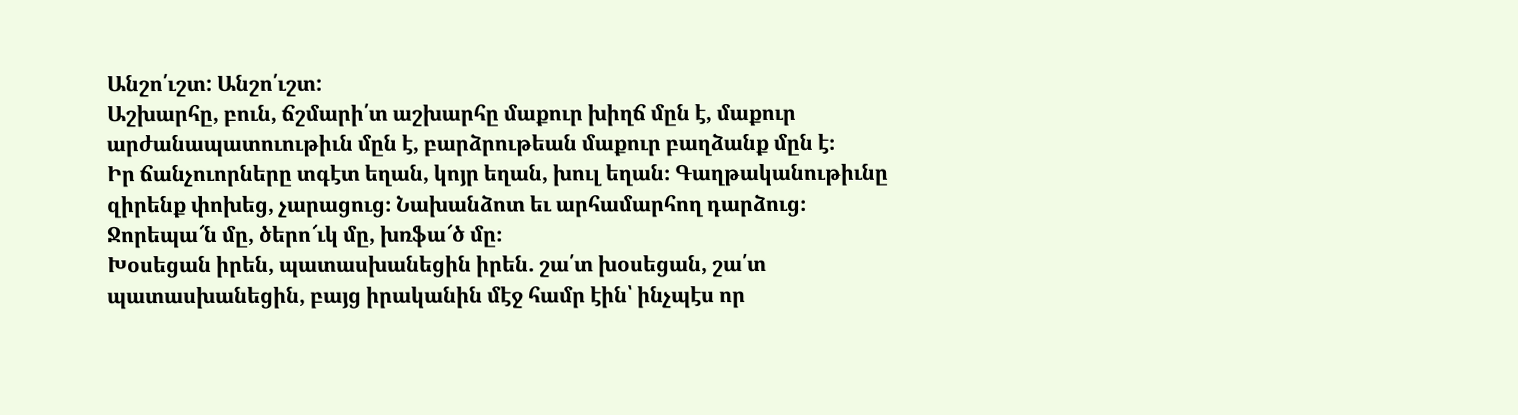Անշո՛ւշտ: Անշո՛ւշտ:
Աշխարհը, բուն, ճշմարի՛տ աշխարհը մաքուր խիղճ մըն է, մաքուր արժանապատուութիւն մըն է, բարձրութեան մաքուր բաղձանք մըն է։
Իր ճանչուորները տգէտ եղան, կոյր եղան, խուլ եղան։ Գաղթականութիւնը զիրենք փոխեց, չարացուց։ Նախանձոտ եւ արհամարհող դարձուց։ Ջորեպա՜ն մը, ծերո՜ւկ մը, խռֆա՜ծ մը։
Խօսեցան իրեն, պատասխանեցին իրեն. շա՛տ խօսեցան, շա՛տ պատասխանեցին, բայց իրականին մէջ համր էին՝ ինչպէս որ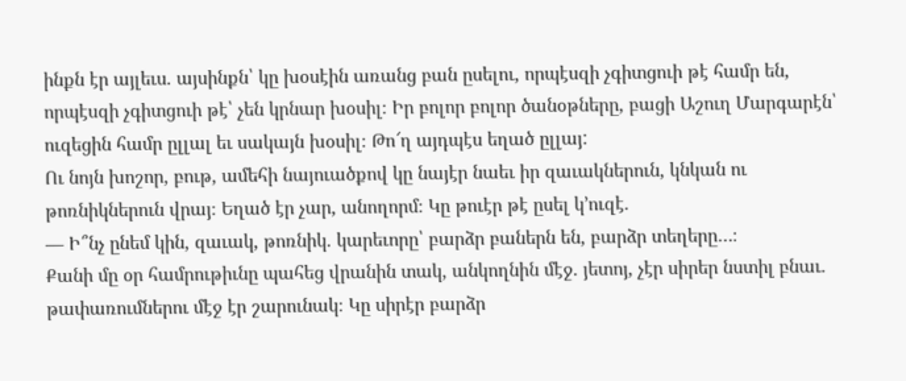ինքն էր այլեւս. այսինքն՝ կը խօսէին առանց բան ըսելու, որպէսզի չգիտցուի թէ համր են, որպէսզի չգիտցուի թէ՝ չեն կրնար խօսիլ։ Իր բոլոր բոլոր ծանօթները, բացի Աշուղ Մարգարէն՝ ուզեցին համր ըլլալ եւ սակայն խօսիլ։ Թո՜ղ այդպէս եղած ըլլայ:
Ու նոյն խոշոր, բութ, ամեհի նայուածքով կը նայէր նաեւ իր զաւակներուն, կնկան ու թոռնիկներուն վրայ։ Եղած էր չար, անողորմ։ Կը թուէր թէ ըսել կ՚ուզէ.
— Ի՞նչ ընեմ կին, զաւակ, թոռնիկ. կարեւորը՝ բարձր բաներն են, բարձր տեղերը…։
Քանի մը օր համրութիւնը պահեց վրանին տակ, անկողնին մէջ. յետոյ, չէր սիրեր նստիլ բնաւ. թափառումներու մէջ էր շարունակ։ Կը սիրէր բարձր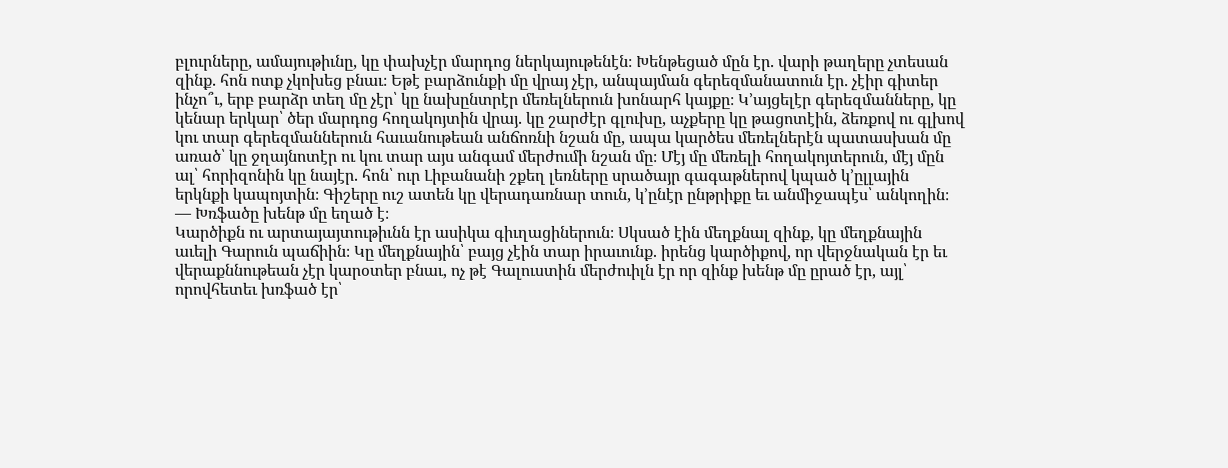բլուրները, ամայութիւնը, կը փախչէր մարդոց ներկայութենէն։ Խենթեցած մըն էր. վարի թաղերը չտեսան զինք. հոն ոտք չկոխեց բնաւ։ Եթէ բարձունքի մը վրայ չէր, անպայման գերեզմանատուն էր. չէիր գիտեր ինչո՞ւ, երբ բարձր տեղ մը չէր՝ կը նախընտրէր մեռելներուն խոնարհ կայքը։ Կ՚այցելէր գերեզմանները, կը կենար երկար՝ ծեր մարդոց հողակոյտին վրայ. կը շարժէր գլուխը, աչքերը կը թացոտէին, ձեռքով ու գլխով կու տար գերեզմաններուն հաւանութեան անճոռնի նշան մը, ապա կարծես մեռելներէն պատասխան մը առած՝ կը ջղայնոտէր ու կու տար այս անգամ մերժումի նշան մը։ Մէյ մը մեռելի հողակոյտերուն, մէյ մըն ալ՝ հորիզոնին կը նայէր. հոն՝ ուր Լիբանանի շքեղ լեռները սրածայր գագաթներով կպած կ՚ըլլային երկնքի կապոյտին։ Գիշերը ուշ ատեն կը վերադառնար տուն, կ՚ընէր ընթրիքը եւ անմիջապէս՝ անկողին։
— Խռֆածը խենթ մը եղած է։
Կարծիքն ու արտայայտութիւնն էր ասիկա գիւղացիներուն։ Սկսած էին մեղքնալ զինք, կը մեղքնային աւելի Գարուն պաճիին։ Կը մեղքնային՝ բայց չէին տար իրաւունք. իրենց կարծիքով, որ վերջնական էր եւ վերաքննութեան չէր կարօտեր բնաւ, ոչ թէ Գալուստին մերժուիլն էր որ զինք խենթ մը ըրած էր, այլ՝ որովհետեւ խռֆած էր՝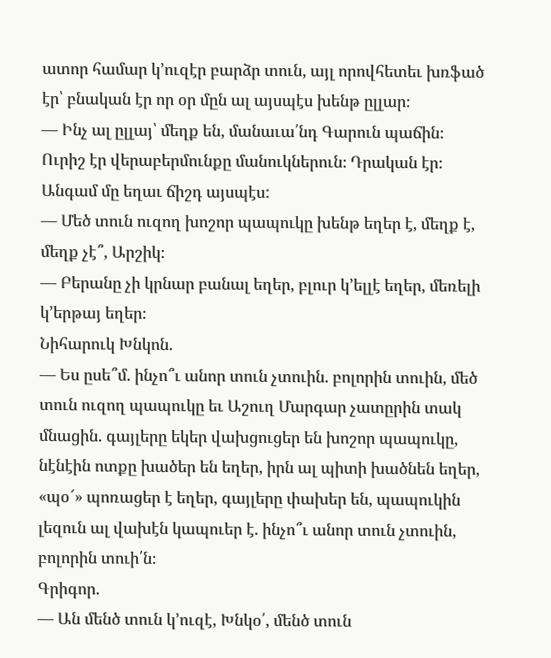ատոր համար կ՚ուզէր բարձր տուն, այլ որովհետեւ խռֆած էր՝ բնական էր որ օր մըն ալ այսպէս խենթ ըլլար։
— Ինչ ալ ըլլայ՝ մեղք են, մանաւա՛նդ Գարուն պաճին։
Ուրիշ էր վերաբերմունքը մանուկներուն։ Դրական էր։ Անգամ մը եղաւ ճիշդ այսպէս:
— Մեծ տուն ուզող խոշոր պապուկը խենթ եղեր է, մեղք է, մեղք չէ՞, Արշիկ։
— Բերանը չի կրնար բանալ եղեր, բլուր կ՚ելլէ եղեր, մեռելի կ՚երթայ եղեր։
Նիհարուկ Խնկոն.
— Ես ըսե՞մ. ինչո՞ւ անոր տուն չտուին. բոլորին տուին, մեծ տուն ուզող պապուկը եւ Աշուղ Մարգար չատըրին տակ մնացին. գայլերը եկեր վախցուցեր են խոշոր պապուկը, նէնէին ոտքը խածեր են եղեր, իրն ալ պիտի խածնեն եղեր, «պօ՜» պոռացեր է եղեր, գայլերը փախեր են, պապուկին լեզուն ալ վախէն կապուեր է. ինչո՞ւ անոր տուն չտուին, բոլորին տուի՛ն։
Գրիգոր.
— Ան մենծ տուն կ՚ուզէ, Խնկօ՛, մենծ տուն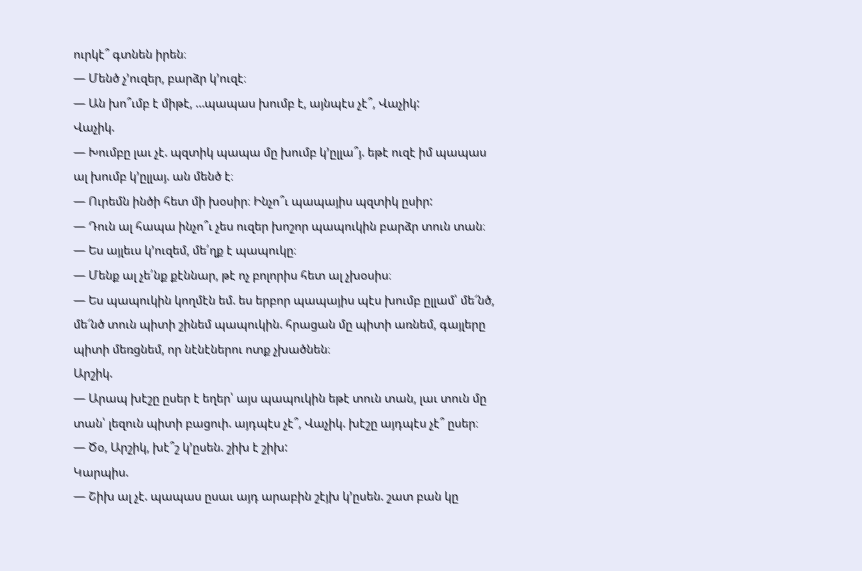ուրկէ՞ գտնեն իրեն։
— Մենծ չ՚ուզեր, բարձր կ՚ուզէ։
— Ան խո՞ւմբ է միթէ, …պապաս խումբ է, այնպէս չէ՞, Վաչիկ:
Վաչիկ.
— Խումբը լաւ չէ. պզտիկ պապա մը խումբ կ՚ըլլա՞յ. եթէ ուզէ իմ պապաս ալ խումբ կ՚ըլլայ. ան մենծ է։
— Ուրեմն ինծի հետ մի խօսիր։ Ինչո՞ւ պապայիս պզտիկ ըսիր:
— Դուն ալ հապա ինչո՞ւ չես ուզեր խոշոր պապուկին բարձր տուն տան։
— Ես այլեւս կ՚ուզեմ, մե՛ղք է պապուկը։
— Մենք ալ չե՛նք քէննար, թէ ոչ բոլորիս հետ ալ չխօսիս։
— Ես պապուկին կողմէն եմ. ես երբոր պապայիս պէս խումբ ըլլամ՝ մե՜նծ, մե՜նծ տուն պիտի շինեմ պապուկին. հրացան մը պիտի առնեմ, գայլերը պիտի մեռցնեմ, որ նէնէներու ոտք չխածնեն։
Արշիկ.
— Արապ խէշը ըսեր է եղեր՝ այս պապուկին եթէ տուն տան, լաւ տուն մը տան՝ լեզուն պիտի բացուի. այդպէս չէ՞, Վաչիկ. խէշը այդպէս չէ՞ ըսեր։
— Ծօ, Արշիկ, խէ՞շ կ՚ըսեն. շիխ է շիխ:
Կարպիս.
— Շիխ ալ չէ. պապաս ըսաւ այդ արաբին շէյխ կ՚ըսեն. շատ բան կը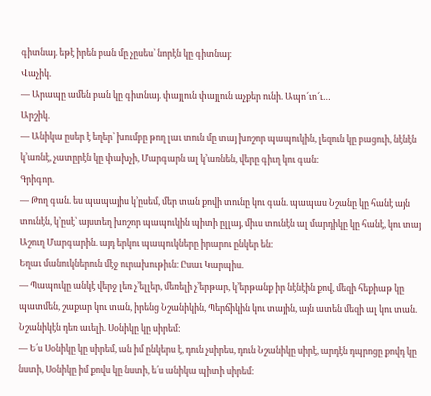գիտնայ. եթէ իրեն բան մը չըսես՝ նորէն կը գիտնայ։
Վաչիկ.
— Արապը ամեն բան կը գիտնայ. փայլուն փայլուն աչքեր ունի. Ապո՜ւո՜ւ…
Արշիկ.
— Անիկա ըսեր է եղեր՝ խումբը թող լաւ տուն մը տայ խոշոր պապուկին, լեզուն կը բացուի, նէնէն կ՚առնէ, չատըրէն կը փախչի, Մարգարն ալ կ՚առնեն, վերը գիւղ կու գան։
Գրիգոր.
— Թող գան. ես պապայիս կ՚ըսեմ, մեր տան քովի տունը կու գան. պապաս Նշանը կը հանէ այն տունէն, կ՚ըսէ՝ այստեղ խոշոր պապուկին պիտի ըլլայ, միւս տունէն ալ մարդիկը կը հանէ, կու տայ Աշուղ Մարգարին. այդ երկու պապուկները իրարու ընկեր են։
Եղաւ մանուկներուն մէջ ուրախութիւն։ Ըսաւ Կարպիս.
— Պապուկը անկէ վերջ լեռ չ՚ելլեր, մեռելի չ՚երթար, կ՚երթանք իր նէնէին քով, մեզի հեքիաթ կը պատմեն, շաքար կու տան, իրենց Նշանիկին, Պերճիկին կու տային, այն ատեն մեզի ալ կու տան. Նշանիկէն դեռ աւելի. Սօնիկը կը սիրեմ:
— Ե՛ս Սօնիկը կը սիրեմ, ան իմ ընկերս է, դուն չսիրես, դուն Նշանիկը սիրէ, արդէն դպրոցը քովդ կը նստի, Սօնիկը իմ քովս կը նստի, ե՛ս անիկա պիտի սիրեմ։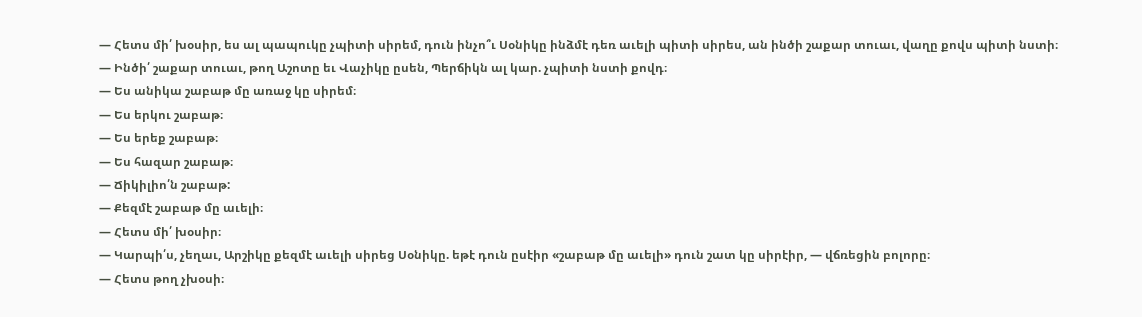— Հետս մի՛ խօսիր, ես ալ պապուկը չպիտի սիրեմ, դուն ինչո՞ւ Սօնիկը ինձմէ դեռ աւելի պիտի սիրես, ան ինծի շաքար տուաւ, վաղը քովս պիտի նստի։
— Ինծի՛ շաքար տուաւ, թող Աշոտը եւ Վաչիկը ըսեն, Պերճիկն ալ կար. չպիտի նստի քովդ։
— Ես անիկա շաբաթ մը առաջ կը սիրեմ։
— Ես երկու շաբաթ։
— Ես երեք շաբաթ։
— Ես հազար շաբաթ։
— Ճիկիլիո՛ն շաբաթ:
— Քեզմէ շաբաթ մը աւելի։
— Հետս մի՛ խօսիր։
— Կարպի՛ս, չեղաւ, Արշիկը քեզմէ աւելի սիրեց Սօնիկը. եթէ դուն ըսէիր «շաբաթ մը աւելի» դուն շատ կը սիրէիր, — վճռեցին բոլորը։
— Հետս թող չխօսի։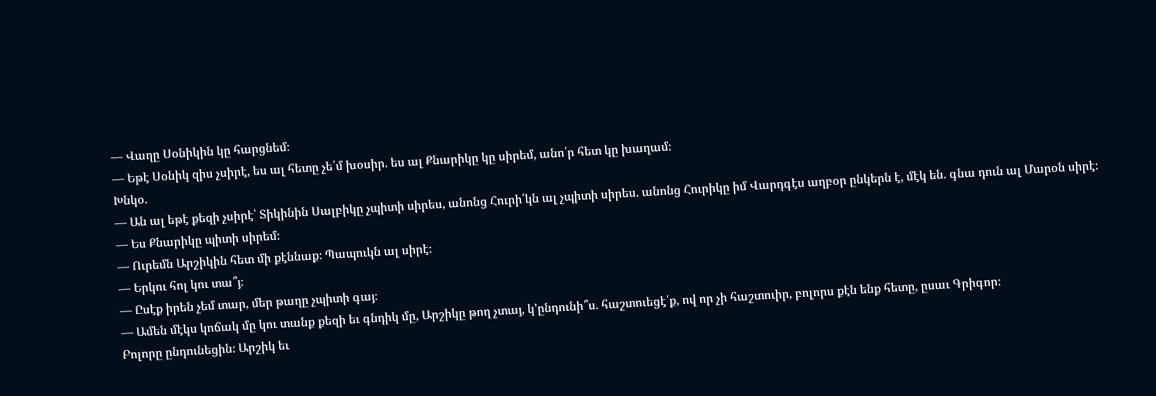— Վաղը Սօնիկին կը հարցնեմ։
— Եթէ Սօնիկ զիս չսիրէ, ես ալ հետը չե՛մ խօսիր. ես ալ Քնարիկը կը սիրեմ, անո՛ր հետ կը խաղամ։
Խնկօ.
— Ան ալ եթէ քեզի չսիրէ՝ Տիկինին Սալբիկը չպիտի սիրես, անոնց Հուրի՛կն ալ չպիտի սիրես. անոնց Հուրիկը իմ Վարդգէս աղբօր ընկերն է, մէկ են. գնա դուն ալ Մարօն սիրէ։
— Ես Քնարիկը պիտի սիրեմ։
— Ուրեմն Արշիկին հետ մի քէննաք։ Պապուկն ալ սիրէ։
— Երկու հոլ կու տա՞յ։
— Ըսէք իրեն չեմ տար, մեր թաղը չպիտի գայ։
— Ամեն մէկս կոճակ մը կու տանք քեզի եւ գնդիկ մը, Արշիկը թող չտայ, կ՚ընդունի՞ս. հաշտուեցէ՛ք, ով որ չի հաշտուիր, բոլորս քէն ենք հետը, ըսաւ Գրիգոր։
Բոլորը ընդունեցին։ Արշիկ եւ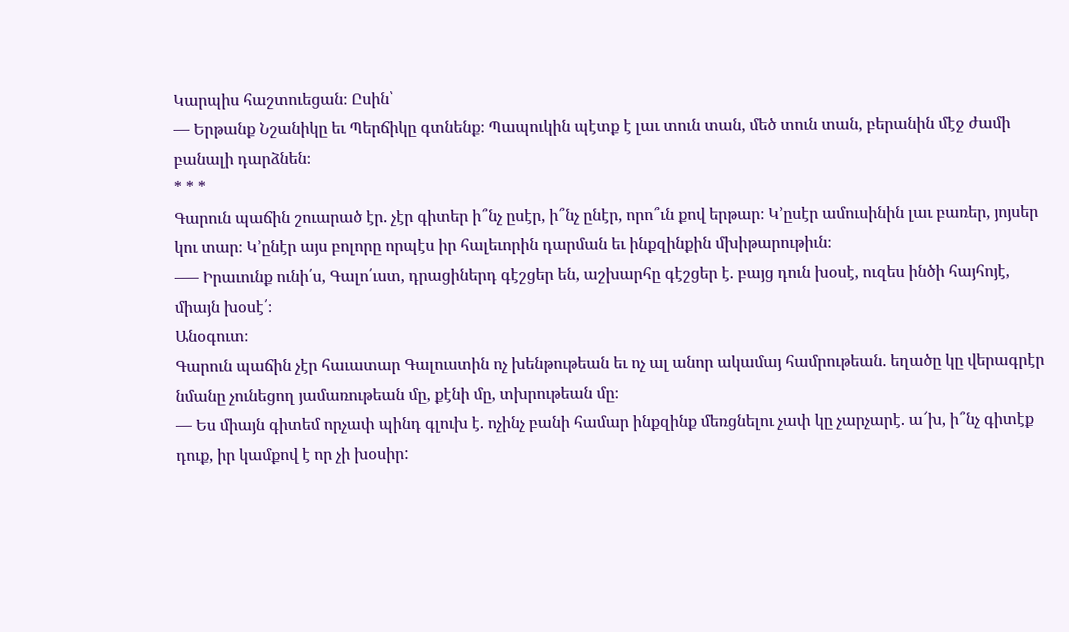Կարպիս հաշտուեցան։ Ըսին՝
— Երթանք Նշանիկը եւ Պերճիկը գտնենք։ Պապուկին պէտք է լաւ տուն տան, մեծ տուն տան, բերանին մէջ ժամի բանալի դարձնեն։
* * *
Գարուն պաճին շուարած էր. չէր գիտեր ի՞նչ ըսէր, ի՞նչ ընէր, որո՞ւն քով երթար։ Կ՚ըսէր ամուսինին լաւ բառեր, յոյսեր կու տար։ Կ՚ընէր այս բոլորը որպէս իր հալեւորին դարման եւ ինքզինքին մխիթարութիւն։
–— Իրաւունք ունի՛ս, Գալո՛ւստ, դրացիներդ գէշցեր են, աշխարհը գէշցեր է. բայց դուն խօսէ, ուզես ինծի հայհոյէ, միայն խօսէ՛։
Անօգուտ։
Գարուն պաճին չէր հաւատար Գալուստին ոչ խենթութեան եւ ոչ ալ անոր ակամայ համրութեան. եղածը կը վերագրէր նմանը չունեցող յամառութեան մը, քէնի մը, տխրութեան մը։
— Ես միայն գիտեմ որչափ պինդ գլուխ է. ոչինչ բանի համար ինքզինք մեռցնելու չափ կը չարչարէ. ա՜խ, ի՞նչ գիտէք դուք, իր կամքով է որ չի խօսիր: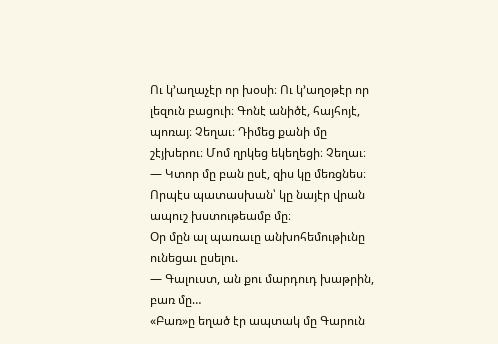Ու կ՚աղաչէր որ խօսի։ Ու կ՚աղօթէր որ լեզուն բացուի։ Գոնէ անիծէ, հայհոյէ, պոռայ։ Չեղաւ։ Դիմեց քանի մը շէյխերու։ Մոմ ղրկեց եկեղեցի։ Չեղաւ։
— Կտոր մը բան ըսէ, զիս կը մեռցնես։
Որպէս պատասխան՝ կը նայէր վրան ապուշ խստութեամբ մը։
Օր մըն ալ պառաւը անխոհեմութիւնը ունեցաւ ըսելու.
— Գալուստ, ան քու մարդուդ խաթրին, բառ մը…
«Բառ»ը եղած էր ապտակ մը Գարուն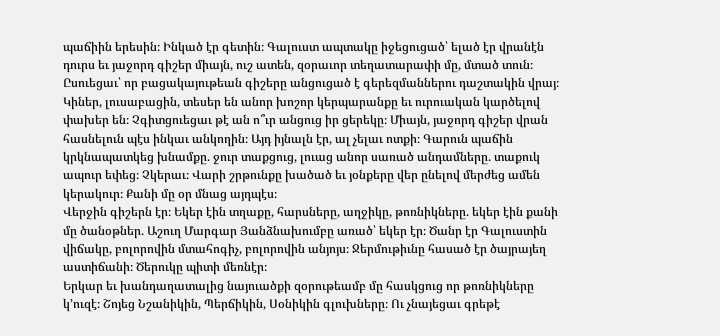պաճիին երեսին։ Ինկած էր գետին։ Գալուստ ապտակը իջեցուցած՝ ելած էր վրանէն դուրս եւ յաջորդ գիշեր միայն, ուշ ատեն, զօրաւոր տեղատարափի մը, մտած տուն։ Ըսուեցաւ՝ որ բացակայութեան գիշերը անցուցած է գերեզմաններու դաշտակին վրայ։ Կիներ, լուսաբացին, տեսեր են անոր խոշոր կերպարանքը եւ ուրուական կարծելով փախեր են։ Չգիտցուեցաւ թէ ան ո՞ւր անցուց իր ցերեկը։ Միայն, յաջորդ գիշեր վրան հասնելուն պէս ինկաւ անկողին։ Այդ իյնալն էր, ալ չելաւ ոտքի։ Գարուն պաճին կրկնապատկեց խնամքը. ջուր տաքցուց, լուաց անոր սառած անդամները. տաքուկ ապուր եփեց։ Չկերաւ։ Վարի շրթունքը խածած եւ յօնքերը վեր ընելով մերժեց ամեն կերակուր։ Քանի մը օր մնաց այդպէս։
Վերջին գիշերն էր։ Եկեր էին տղաքը, հարսները, աղջիկը, թոռնիկները. եկեր էին քանի մը ծանօթներ. Աշուղ Մարգար Յանձնախումբը առած՝ եկեր էր։ Ծանր էր Գալուստին վիճակը, բոլորովին մտահոգիչ, բոլորովին անյոյս։ Ջերմութիւնը հասած էր ծայրայեղ աստիճանի։ Ծերուկը պիտի մեռնէր։
Երկար եւ խանդաղատալից նայուածքի զօրութեամբ մը հասկցուց որ թոռնիկները կ՚ուզէ։ Շոյեց Նշանիկին, Պերճիկին, Սօնիկին գլուխները։ Ու չնայեցաւ գրեթէ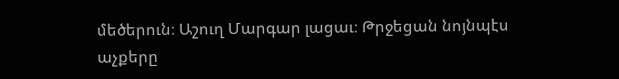մեծերուն։ Աշուղ Մարգար լացաւ։ Թրջեցան նոյնպէս աչքերը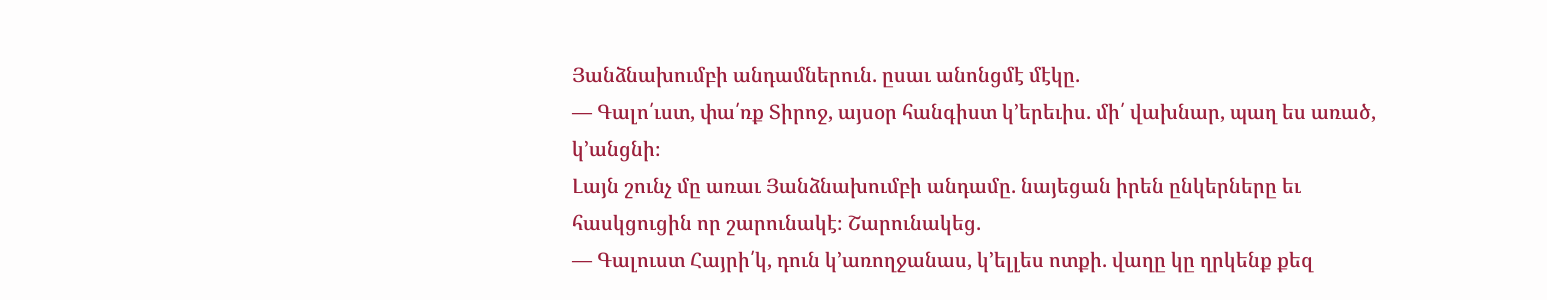Յանձնախումբի անդամներուն. ըսաւ անոնցմէ մէկը.
— Գալո՛ւստ, փա՛ռք Տիրոջ, այսօր հանգիստ կ՚երեւիս. մի՛ վախնար, պաղ ես առած, կ՚անցնի։
Լայն շունչ մը առաւ Յանձնախումբի անդամը. նայեցան իրեն ընկերները եւ հասկցուցին որ շարունակէ։ Շարունակեց.
— Գալուստ Հայրի՛կ, դուն կ՚առողջանաս, կ՚ելլես ոտքի. վաղը կը ղրկենք քեզ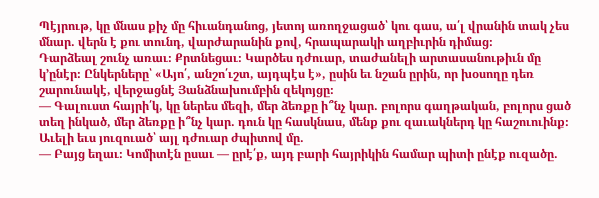Պէյրութ, կը մնաս քիչ մը հիւանդանոց, յետոյ առողջացած՝ կու գաս, ա՛լ վրանին տակ չես մնար. վերն է քու տունդ, վարժարանին քով, հրապարակի աղբիւրին դիմաց։
Դարձեալ շունչ առաւ։ Քրտնեցաւ։ Կարծես դժուար, տաժանելի արտասանութիւն մը կ՚ընէր։ Ընկերները՝ «Այո՛, անշո՛ւշտ, այդպէս է», ըսին եւ նշան ըրին, որ խօսողը դեռ շարունակէ, վերջացնէ Յանձնախումբին զեկոյցը։
— Գալուստ հայրի՛կ, կը ներես մեզի, մեր ձեռքը ի՞նչ կար. բոլորս գաղթական, բոլորս ցած տեղ ինկած, մեր ձեռքը ի՞նչ կար. դուն կը հասկնաս, մենք քու զաւակներդ կը հաշուուինք։
Աւելի եւս յուզուած՝ այլ դժուար ժպիտով մը.
— Բայց եղաւ։ Կոմիտէն ըսաւ — ըրէ՛ք, այդ բարի հայրիկին համար պիտի ընէք ուզածը.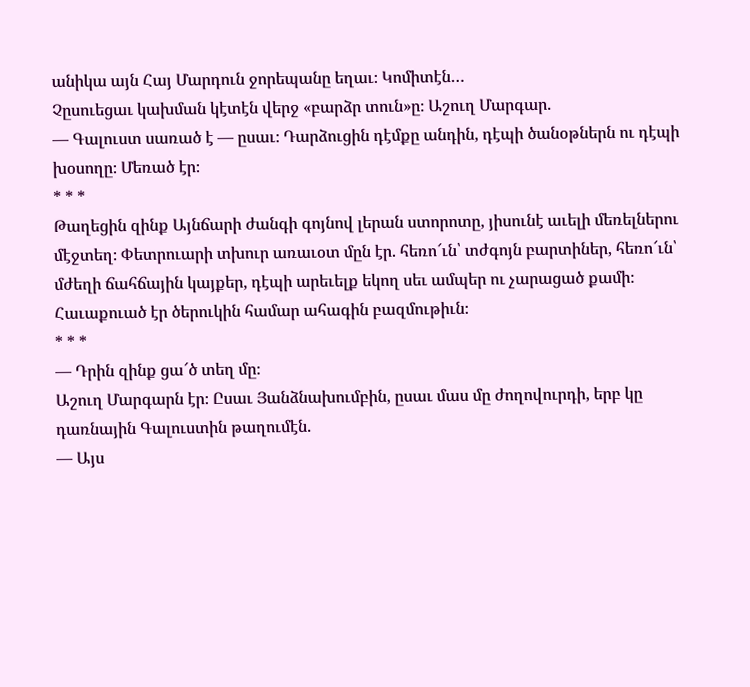անիկա այն Հայ Մարդուն ջորեպանը եղաւ։ Կոմիտէն…
Չըսուեցաւ կախման կէտէն վերջ «բարձր տուն»ը։ Աշուղ Մարգար.
— Գալուստ սառած է — ըսաւ։ Դարձուցին դէմքը անդին, դէպի ծանօթներն ու դէպի խօսողը։ Մեռած էր։
* * *
Թաղեցին զինք Այնճարի ժանգի գոյնով լերան ստորոտը, յիսունէ աւելի մեռելներու մէջտեղ։ Փետրուարի տխուր առաւօտ մըն էր. հեռո՜ւն՝ տժգոյն բարտիներ, հեռո՜ւն՝ մժեղի ճահճային կայքեր, դէպի արեւելք եկող սեւ ամպեր ու չարացած քամի։ Հաւաքուած էր ծերուկին համար ահագին բազմութիւն։
* * *
— Դրին զինք ցա՜ծ տեղ մը։
Աշուղ Մարգարն էր։ Ըսաւ Յանձնախումբին, ըսաւ մաս մը ժողովուրդի, երբ կը դառնային Գալուստին թաղումէն.
— Այս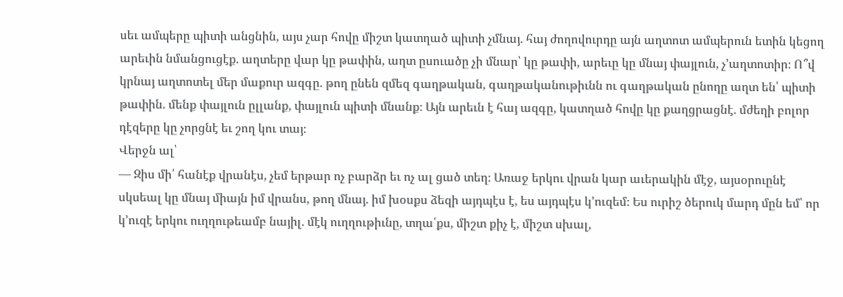սեւ ամպերը պիտի անցնին, այս չար հովը միշտ կատղած պիտի չմնայ. հայ ժողովուրդը այն աղտոտ ամպերուն ետին կեցող արեւին նմանցուցէք. աղտերը վար կը թափին, աղտ ըսուածը չի մնար՝ կը թափի, արեւը կը մնայ փայլուն, չ՚աղտոտիր։ Ո՞վ կրնայ աղտոտել մեր մաքուր ազգը. թող ընեն զմեզ գաղթական, գաղթականութիւնն ու գաղթական ընողը աղտ են՝ պիտի թափին. մենք փայլուն ըլլանք, փայլուն պիտի մնանք։ Այն արեւն է հայ ազգը, կատղած հովը կը քաղցրացնէ. մժեղի բոլոր դէզերը կը չորցնէ եւ շող կու տայ։
Վերջն ալ՝
— Զիս մի՛ հանէք վրանէս, չեմ երթար ոչ բարձր եւ ոչ ալ ցած տեղ։ Առաջ երկու վրան կար աւերակին մէջ, այսօրուընէ սկսեալ կը մնայ միայն իմ վրանս, թող մնայ. իմ խօսքս ձեզի այդպէս է, ես այդպէս կ՚ուզեմ։ Ես ուրիշ ծերուկ մարդ մըն եմ՝ որ կ՚ուզէ երկու ուղղութեամբ նայիլ. մէկ ուղղութիւնը, տղա՛քս, միշտ քիչ է, միշտ սխալ,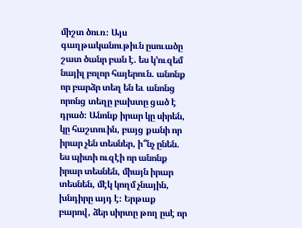միշտ ծուռ։ Այս գաղթականութիւն ըսուածը շատ ծանր բան է. ես կ՚ուզեմ նայիլ բոլոր հայերուն. անոնք որ բարձր տեղ են եւ անոնց որոնց տեղը բախտը ցած է դրած։ Անոնք իրար կը սիրեն, կը հաշտուին, բայց քանի որ իրար չեն տեսներ, ի՞նչ ընեն. ես պիտի ուզէի որ անոնք իրար տեսնեն, միայն իրար տեսնեն, մէկ կողմ չնային, խնդիրը այդ է։ Երթաք բարով, ձեր սիրտը թող ըսէ որ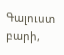Գալուստ բարի,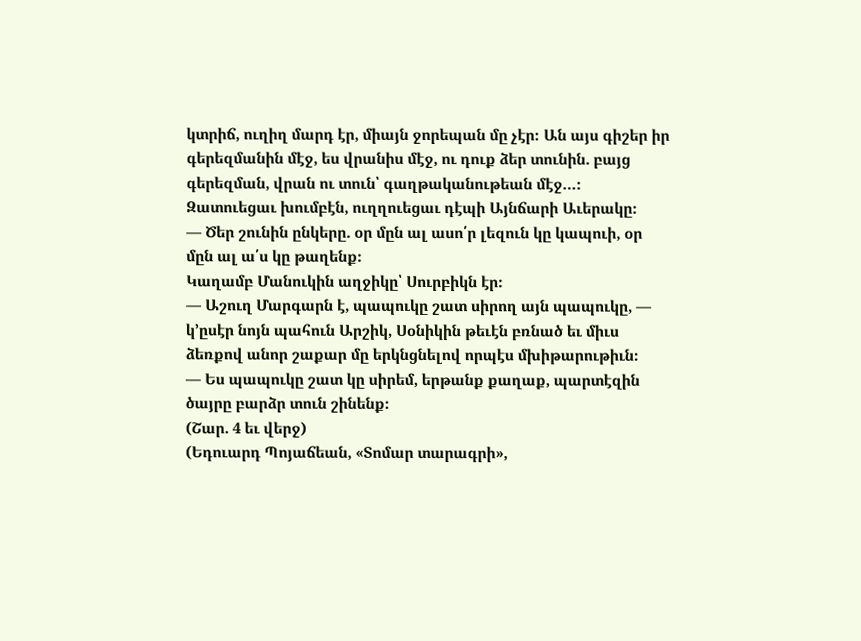կտրիճ, ուղիղ մարդ էր, միայն ջորեպան մը չէր։ Ան այս գիշեր իր գերեզմանին մէջ, ես վրանիս մէջ, ու դուք ձեր տունին. բայց գերեզման, վրան ու տուն՝ գաղթականութեան մէջ…։
Զատուեցաւ խումբէն, ուղղուեցաւ դէպի Այնճարի Աւերակը։
— Ծեր շունին ընկերը. օր մըն ալ ասո՛ր լեզուն կը կապուի, օր մըն ալ ա՛ս կը թաղենք։
Կաղամբ Մանուկին աղջիկը՝ Սուրբիկն էր։
— Աշուղ Մարգարն է, պապուկը շատ սիրող այն պապուկը, — կ՚ըսէր նոյն պահուն Արշիկ, Սօնիկին թեւէն բռնած եւ միւս ձեռքով անոր շաքար մը երկնցնելով որպէս մխիթարութիւն։
— Ես պապուկը շատ կը սիրեմ, երթանք քաղաք, պարտէզին ծայրը բարձր տուն շինենք։
(Շար. 4 եւ վերջ)
(Եդուարդ Պոյաճեան, «Տոմար տարագրի»,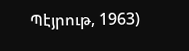Պէյրութ, 1963)